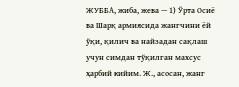ЖУББА, жиба, жева — 1) Ўрта Осиё ва Шарқ армиясида жангчини ёй ўқи, қилич ва найзадан сақлаш учун симдан тўқилган махсус ҳарбий кийим. Ж., асосан, жанг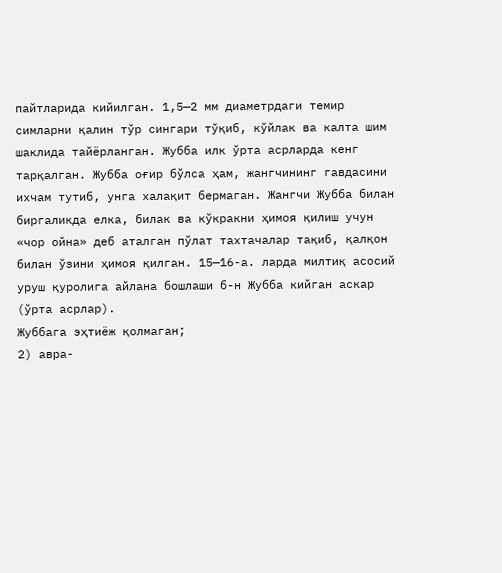пайтларида кийилган. 1,5—2 мм диаметрдаги темир симларни қалин тўр сингари тўқиб, кўйлак ва калта шим шаклида тайёрланган. Жубба илк ўрта асрларда кенг тарқалган. Жубба оғир бўлса ҳам, жангчининг гавдасини ихчам тутиб, унга халақит бермаган. Жангчи Жубба билан биргаликда елка, билак ва кўкракни ҳимоя қилиш учун «чор ойна» деб аталган пўлат тахтачалар тақиб, қалқон билан ўзини ҳимоя қилган. 15—16-а. ларда милтиқ асосий уруш қуролига айлана бошлаши б-н Жубба кийган аскар (ўрта асрлар).
Жуббага эҳтиёж қолмаган;
2) авра-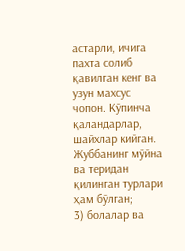астарли, ичига пахта солиб қавилган кенг ва узун махсус чопон. Кўпинча қаландарлар, шайхлар кийган. Жуббанинг мўйна ва теридан қилинган турлари ҳам бўлган;
3) болалар ва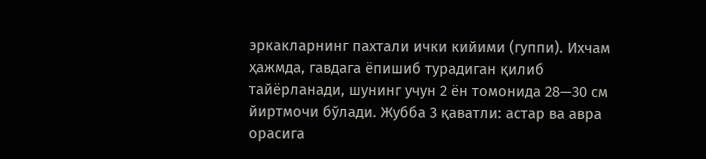эркакларнинг пахтали ички кийими (гуппи). Ихчам ҳажмда, гавдага ёпишиб турадиган қилиб тайёрланади, шунинг учун 2 ён томонида 28—30 см йиртмочи бўлади. Жубба 3 қаватли: астар ва авра орасига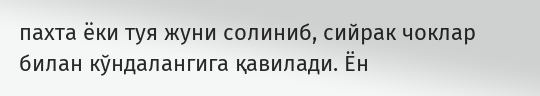пахта ёки туя жуни солиниб, сийрак чоклар билан кўндалангига қавилади. Ён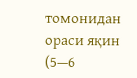томонидан ораси яқин (5—6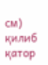см) қилиб қатор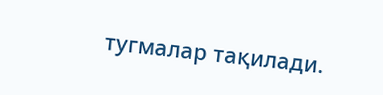тугмалар тақилади.